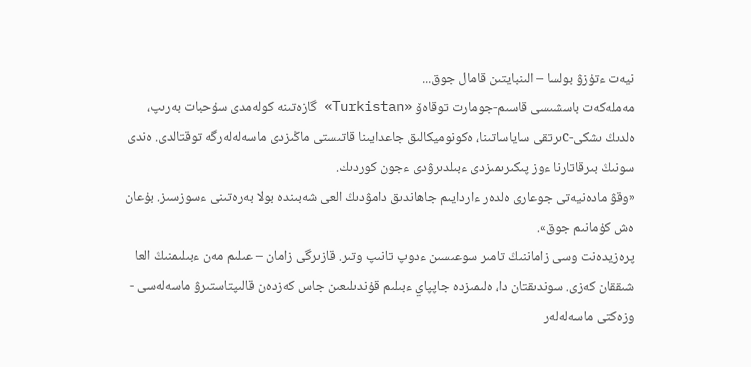نيەت ءتۇزۋ بولسا – الىنبايتىن قامال جوق...
مەملەكەت باسشىسى قاسىم-جومارت توقاەۆ «Turkistan» گازەتىنە كولەمدى سۇحبات بەرىپ، ەلدىڭ ىشكى‑cىرتقى ساياساتىنا، ەكونوميكالىق جاعدايىنا قاتىستى ماڭىزدى ماسەلەلەرگە توقتالدى. ەندى سونىڭ بىرقاتارنا ءوز پىكىرىمىزدى ءبىلدىرۋدى ءجون كوردىك.
«وقۋ مادەنيەتى جوعارى ەلدەر ءاردايىم جاھاندىق دامۋدىڭ العى شەبىندە بولا بەرەتىنى ءسوزسىز. بۇعان ەش كۇمانىم جوق».
پرەزيدەنت وسى زاماننىڭ تامىر سوعىسىن ءدوپ تانىپ وتىر. قازىرگى زامان – عىلىم مەن ءبىلىمنىڭ العا شىققان كەزى. سوندىقتان دا، ەلىمىزدە جاپپاي ءبىلىم قۇندىلىعىن جاس كەزدەن قالىپتاستىرۋ ماسەلەسى ‑ وزەكتى ماسەلەلەر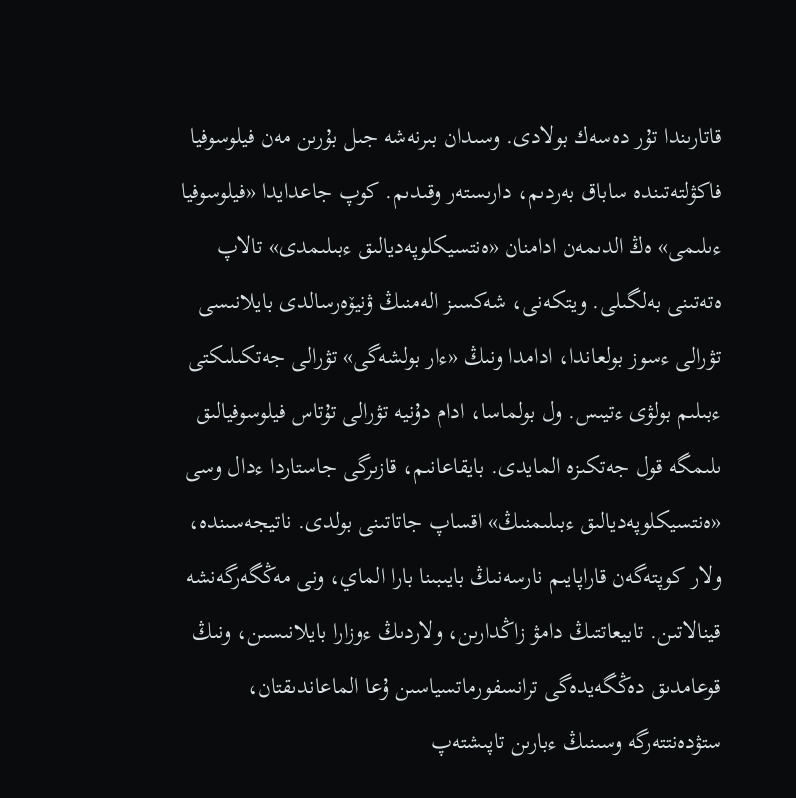قاتارىندا تۇر دەسەك بولادى. وسىدان بىرنەشە جىل بۇرىن مەن فيلوسوفيا فاكۋلتەتىندە ساباق بەردىم، دارىستەر وقىدىم. كوپ جاعدايدا «فيلوسوفيا ءىلىمى» ەڭ الدىمەن ادامنان «ەنتسيكلوپەديالىق ءبىلىمدى» تالاپ ەتەتىنى بەلگىلى. ويتكەنى، شەكسىز الەمنىڭ ۋنيۆەرسالدى بايلانىسى تۋرالى ءسوز بولعاندا، ادامدا ونىڭ «ءار بولشەگى» تۋرالى جەتكىلىكتى ءبىلىم بولۋى ءتيىس. ول بولماسا، ادام دۇنيە تۋرالى تۇتاس فيلوسوفيالىق ىلىمگە قول جەتكىزە المايدى. بايقاعانىم، قازىرگى جاستاردا ءدال وسى «ەنتسيكلوپەديالىق ءبىلىمنىڭ» اقساپ جاتاتىنى بولدى. ناتيجەسىندە، ولار كوپتەگەن قاراپايىم نارسەنىڭ بايىبىنا بارا الماي، ونى مەڭگەرگەنشە قينالاتىن. تابيعاتتىڭ دامۋ زاڭدارىن، ولاردىڭ ءوزارا بايلانىسىن، ونىڭ قوعامدىق دەڭگەيدەگى ترانسفورماتسياسىن ۇعا الماعاندىقتان، ستۋدەنتتەرگە وسىنىڭ ءبارىن تاپىشتەپ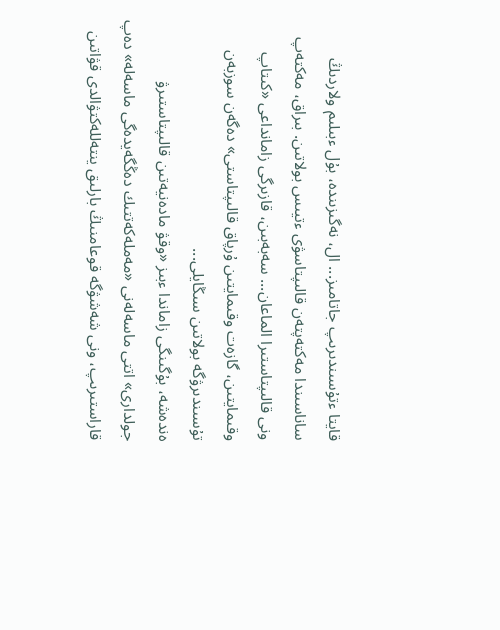قايتا ءتۇسىندىرىپ جاتامىز... ال، نەگىزىندە، بۇل ءبىلىم ولاردىڭ ساناسىندا مەكتەپتەن قالىپتاسۋى ءتيىس بولاتىن. بىراق، مەكتەپ ونى قالىپتاستىرا الماعان... سەبەبىن، قازىرگى زامانداعى «كىتاپ وقىمايتىن، گازەت وقىمايتىن ۇرپاق قالىپتاستى» دەگەن سوزبەن تۇسىندىرۋگە بولاتىن سىڭايلى...
ەندەشە، بۇگىنگى زاماندا ءبىز «وقۋ مادەنيەتىن قالىپتاستىرۋ جولدارى» اتتى ماسەلەنى «مەملەكەتتىك دەڭگەيدەگى ماسەلە» دەپ قاراستىرىپ، ونى شەشۋگە قوعامنىڭ بارلىق ينتەللەكتۋالدى قۋاتىن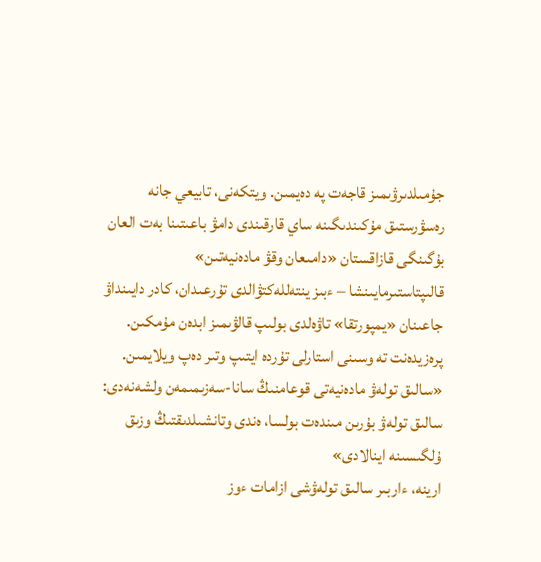جۇمىلدىرۋىمىز قاجەت پە دەيمىن. ويتكەنى، تابيعي جانە رەسۋرستىق مۇكىندىگىنە ساي قارقىندى دامۋ باعىتىنا بەت العان بۇگىنگى قازاقستان «دامىعان وقۋ مادەنيەتىن» قالىپتاستىرمايىنشا – ءبىز ينتەللەكتۋالدى تۇرعىدان، كادر دايىنداۋ جاعىنان «يمپورتقا» تاۋەلدى بولىپ قالۋىمىز ابدەن مۇمكىن. پرەزيدەنت تە وسىنى استارلى تۇردە ايتىپ وتىر دەپ ويلايمىن.
«سالىق تولەۋ مادەنيەتى قوعامنىڭ سانا-سەزىمىمەن ولشەنەدى: سالىق تولەۋ بۇرىن مىندەت بولسا، ەندى وتانشىلدىقتىڭ وزىق ۇلگىسىنە اينالادى»
ارينە، ءاربىر سالىق تولەۋشى ازامات ءوز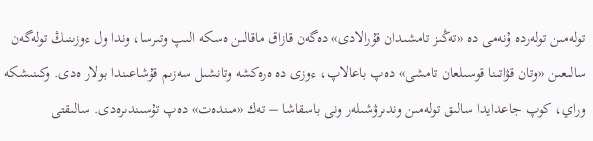تولەمىن تولەردە ۇنەمى دە «تەڭىز تامشىدان قۇرالادى» دەگەن قازاق ماقالىن ەسكە الىپ وتىرسا، وندا ول ءوزىنىڭ تولەگەن سالىعىن «وتان قۋاتىنا قوسىلعان تامشى» دەپ باعالاپ، ءوزى دە ەرەكشە وتانشىل سەزىم قۇشاعىندا بولار ەدى. وكىنىشكە وراي، كوپ جاعدايدا سالىق تولەمىن وندىرۋشىلەر ونى باسقاشا – تەك «مىندەت» دەپ تۇسىندىرەدى. سالىقتى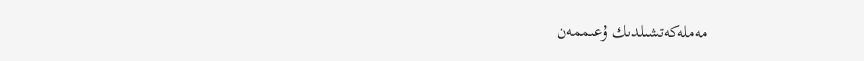مەملەكەتشىلدىك ۇعىممەن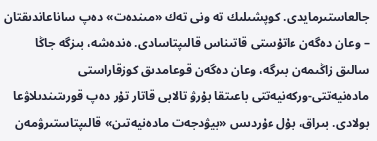جالعاستىرمايدى. كوپشىلىك تە ونى تەك «مىندەت» دەپ ساناعاندىقتان – وعان دەگەن ءاتۇستى قاتىناس قالىپتاسادى. ەندەشە، بىزگە جاڭا سالىق زاڭىمەن بىرگە، وعان دەگەن قوعامدىق كوزقاراستى مادەنيەتتى‑وركەنيەتتى باعىتقا بۇرۋ تالابى قاتار تۇر دەپ قورىتىندىلاۋعا بولادى. بىراق، بۇل ءۇردىس «بيۋدجەت مادەنيەتىن» قالىپتاستىرۋمەن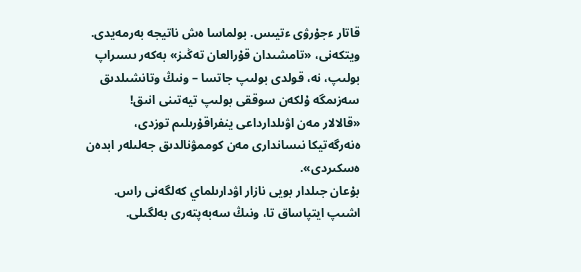قاتار ءجۇرۋى ءتيىس. بولماسا ەش ناتيجە بەرمەيدى. ويتكەنى، «تامشىدان قۇرالعان تەڭىز» بەكەر ىسىراپ بولىپ، نە، قولدى بولىپ جاتسا – ونىڭ وتانشىلدىق سەزىمگە ۇلكەن سوققى بولىپ تيەتىنى انىق!
«قالالار مەن اۋىلدارداعى ينفراقۇرىلىم توزدى، ەنەرگەتيكا نىساندارى مەن كوممۋنالدىق جەلىلەر ابدەن ەسكىردى».
بۇعان جىلدار بويى نازار اۋدارىلماي كەلگەنى راس. اشىپ ايتپاساق تا، ونىڭ سەبەپتەرى بەلگىلى.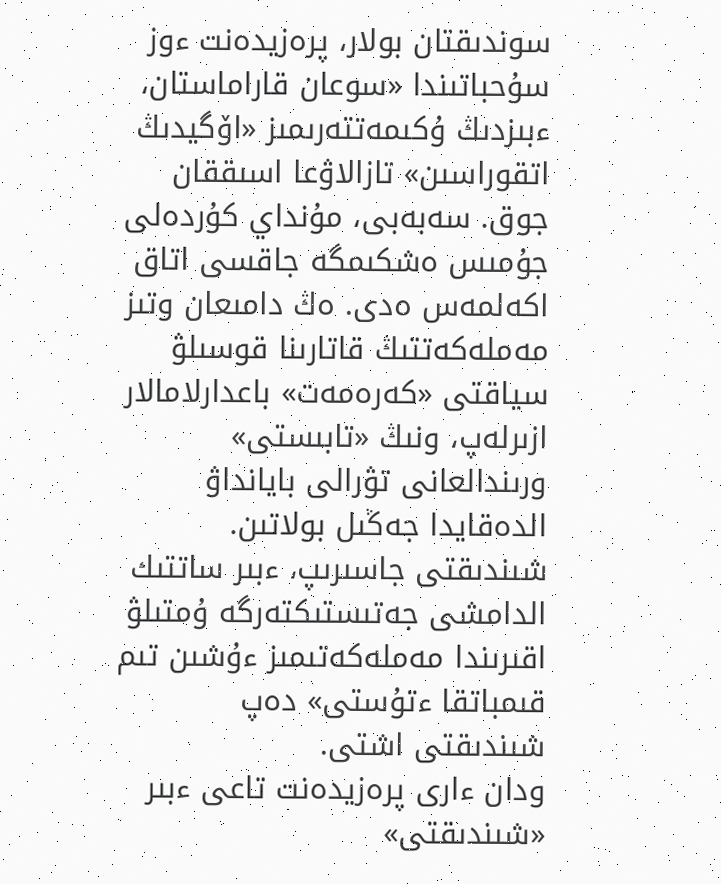سوندىقتان بولار، پرەزيدەنت ءوز سۇحباتىندا «سوعان قاراماستان، ءبىزدىڭ ۇكىمەتتەرىمىز «اۆگيدىڭ اتقوراسىن» تازالاۋعا اسىققان جوق. سەبەبى، مۇنداي كۇردەلى جۇمىس ەشكىمگە جاقسى اتاق اكەلمەس ەدى. ەڭ دامىعان وتىز مەملەكەتتىڭ قاتارىنا قوسىلۋ سياقتى «كەرەمەت» باعدارلامالار ازىرلەپ، ونىڭ «تابىستى» ورىندالعانى تۋرالى بايانداۋ الدەقايدا جەڭىل بولاتىن. شىندىقتى جاسىرىپ، ءبىر ساتتىك الدامشى جەتىستىكتەرگە ۇمتىلۋ اقىرىندا مەملەكەتىمىز ءۇشىن تىم قىمباتقا ءتۇستى» دەپ شىندىقتى اشتى.
ودان ءارى پرەزيدەنت تاعى ءبىر «شىندىقتى»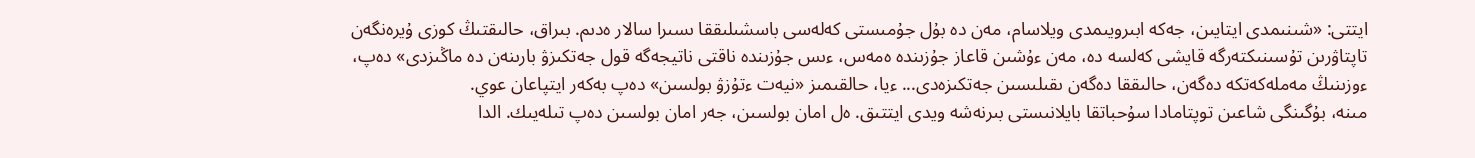ايتتى: «شىنىمدى ايتايىن، جەكە ابىرويىمدى ويلاسام، مەن دە بۇل جۇمىستى كەلەسى باسشىلىققا ىسىرا سالار ەدىم. بىراق، حالىقتىڭ كوزى ۇيرەنگەن تاپتاۋرىن تۇسىنىكتەرگە قايشى كەلسە دە، مەن ءۇشىن قاعاز جۇزىندە ەمەس، ءىس جۇزىندە ناقتى ناتيجەگە قول جەتكىزۋ بارىنەن دە ماڭىزدى» دەپ، ءوزىنىڭ مەملەكەتكە دەگەن، حالىققا دەگەن ىقىلىسىن جەتكىزەدى... ءيا، حالقىمىز «نيەت ءتۇزۋ بولسىن» دەپ بەكەر ايتپاعان عوي.
مىنە، بۇگىنگى شاعىن توپتامادا سۇحباتقا بايلانىستى بىرنەشە ويدى ايتتىق. ەل امان بولسىن، جەر امان بولسىن دەپ تىلەيىك. الدا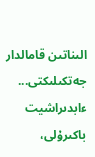الىناتىن قامالدار جەتكىلىكتى...
ءابدىراشيت باكىرۇلى،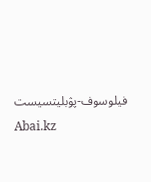فيلوسوف‑پۋبليتسيست
Abai.kz